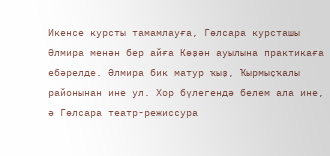Икенсе курсты тамамлауға, Гөлсара курсташы Әлмира менән бер айға Көҙән ауылына практикаға ебәрелде. Әлмира бик матур ҡыҙ, Ҡырмыҫҡалы районынан ине ул. Хор бүлегендә белем ала ине, ә Гөлсара театр-режиссура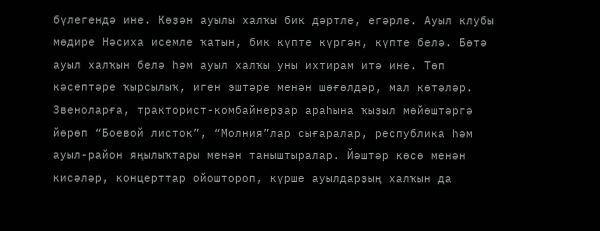бүлегендә ине. Көҙән ауылы халҡы бик дәртле, егәрле. Ауыл клубы мөдире Нәсиха исемле ҡатын, бик күпте күргән, күпте белә. Бөтә ауыл халҡын белә һәм ауыл халҡы уны ихтирам итә ине. Төп кәсептәре ҡырсылыҡ, иген эштәре менән шөғөлдәр, мал көтәләр. Звеноларға, тракторист-комбайнерҙар араһына ҡыҙыл мөйөштәргә йөрөп “Боевой листок”, “Молния”лар сығаралар, республика һәм ауыл-район яңылыҡтары менән таныштыралар. Йәштәр көсө менән кисәләр, концерттар ойоштороп, күрше ауылдарҙың халҡын да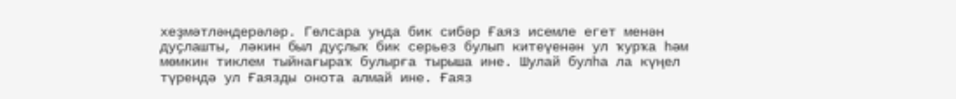хеҙмәтләндерәләр. Гөлсара унда бик сибәр Ғаяз исемле егет менән дуҫлашты, ләкин был дуҫлыҡ бик серьез булып китеүенән ул ҡурҡа һәм мөмкин тиклем тыйнағыраҡ булырға тырыша ине. Шулай булһа ла күңел түрендә ул Ғаязды онота алмай ине. Ғаяз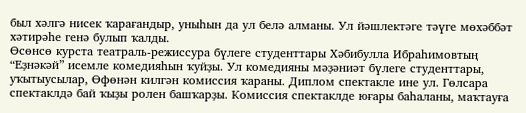был хәлгә нисек ҡарағандыр, уныһын да ул белә алманы. Ул йәшлектәге тәүге мөхәббәт хәтирәһе генә булып ҡалды.
Өсөнсө курста театраль-режиссура бүлеге студенттары Хәбибулла Ибраһимовтың “Еҙнәкәй” исемле комедияһын ҡуйҙы. Ул комедияны мәҙәниәт бүлеге студенттары, уҡытыусылар, Өфөнән килгән комиссия ҡараны. Диплом спектакле ине ул. Гөлсара спектаклдә бай ҡыҙы ролен башҡарҙы. Комиссия спектаклде юғары баһаланы, маҡтауға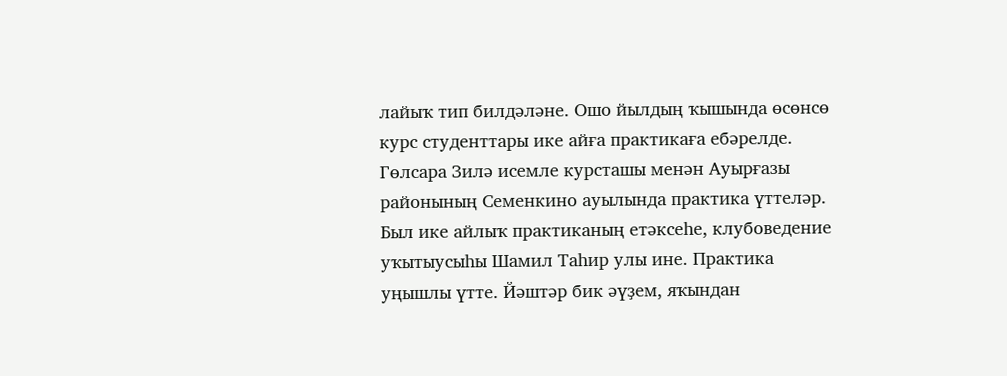лайыҡ тип билдәләне. Ошо йылдың ҡышында өсөнсө курс студенттары ике айға практикаға ебәрелде. Гөлсара Зилә исемле курсташы менән Ауырғазы районының Семенкино ауылында практика үттеләр. Был ике айлыҡ практиканың етәксеһе, клубоведение уҡытыусыһы Шамил Таһир улы ине. Практика уңышлы үтте. Йәштәр бик әүҙем, яҡындан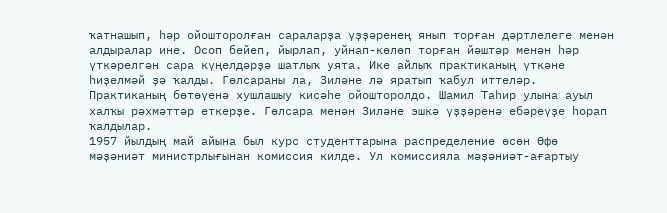ҡатнашып, һәр ойошторолған сараларҙа үҙҙәренең янып торған дәртлелеге менән алдыралар ине. Осоп бейеп, йырлап, уйнап-көлөп торған йәштәр менән һәр үткәрелгән сара күңелдәрҙә шатлыҡ уята. Ике айлыҡ практиканың үткәне һиҙелмәй ҙә ҡалды. Гөлсараны ла, Зиләне лә яратып ҡабул иттеләр. Практиканың бөтөүенә хушлашыу кисәһе ойошторолдо. Шамил Таһир улына ауыл халҡы рәхмәттәр еткерҙе. Гөлсара менән Зиләне эшкә үҙҙәренә ебәреүҙе һорап ҡалдылар.
1957 йылдың май айына был курс студенттарына распределение өсөн Өфө мәҙәниәт министрлығынан комиссия килде. Ул комиссияла мәҙәниәт-ағартыу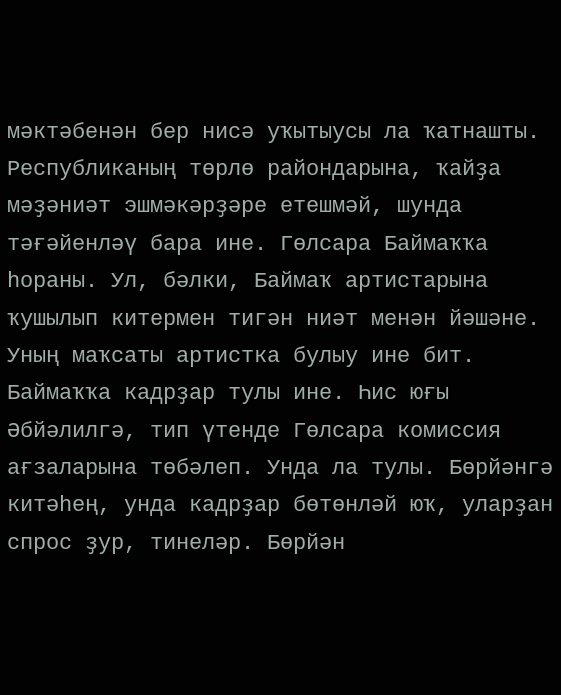мәктәбенән бер нисә уҡытыусы ла ҡатнашты. Республиканың төрлө райондарына, ҡайҙа мәҙәниәт эшмәкәрҙәре етешмәй, шунда тәғәйенләү бара ине. Гөлсара Баймаҡҡа һораны. Ул, бәлки, Баймаҡ артистарына ҡушылып китермен тигән ниәт менән йәшәне. Уның маҡсаты артистка булыу ине бит. Баймаҡҡа кадрҙар тулы ине. Һис юғы Әбйәлилгә, тип үтенде Гөлсара комиссия ағзаларына төбәлеп. Унда ла тулы. Бөрйәнгә китәһең, унда кадрҙар бөтөнләй юҡ, уларҙан спрос ҙур, тинеләр. Бөрйән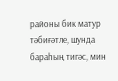районы бик матур тәбиғәтле, шунда бараһың тигәс, мин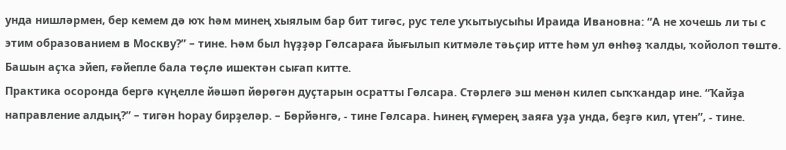унда нишләрмен, бер кемем дә юҡ һәм минең хыялым бар бит тигәс, рус теле уҡытыусыһы Ираида Ивановна: “А не хочешь ли ты с этим образованием в Москву?” – тине. Һәм был һүҙҙәр Гөлсараға йығылып китмәле тәьҫир итте һәм ул өнһөҙ ҡалды, ҡойолоп төштө. Башын аҫҡа эйеп, ғәйепле бала төҫлө ишектән сығап китте.
Практика осоронда бергә күңелле йәшәп йөрөгән дуҫтарын осратты Гөлсара. Стәрлегә эш менән килеп сыҡҡандар ине. “Ҡайҙа направление алдың?” – тигән һорау бирҙеләр. – Бөрйәнгә, - тине Гөлсара. Һинең ғүмерең заяға уҙа унда, беҙгә кил, үтен”, - тине.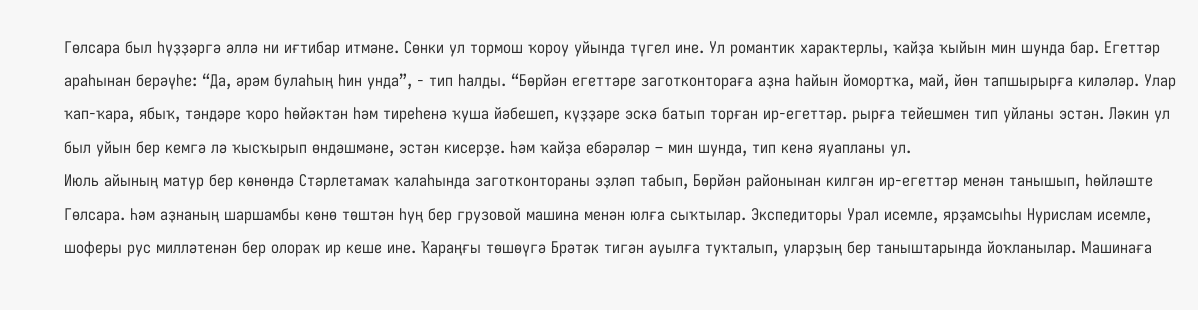Гөлсара был һүҙҙәргә әллә ни иғтибар итмәне. Сөнки ул тормош ҡороу уйында түгел ине. Ул романтик характерлы, ҡайҙа ҡыйын мин шунда бар. Егеттәр араһынан берәүһе: “Да, әрәм булаһың һин унда”, - тип һалды. “Бөрйән егеттәре заготконтораға аҙна һайын йомортҡа, май, йөн тапшырырға киләләр. Улар ҡап-ҡара, ябыҡ, тәндәре ҡоро һөйәктән һәм тиреһенә ҡуша йәбешеп, күҙҙәре эскә батып торған ир-егеттәр. рырға тейешмен тип уйланы эстән. Ләкин ул был уйын бер кемгә лә ҡысҡырып өндәшмәне, эстән кисерҙе. Һәм ҡайҙа ебәрәләр – мин шунда, тип кенә яуапланы ул.
Июль айының матур бер көнөндә Стәрлетамаҡ ҡалаһында заготконтораны эҙләп табып, Бөрйән районынан килгән ир-егеттәр менән танышып, һөйләште Гөлсара. Һәм аҙнаның шаршамбы көнө төштән һуң бер грузовой машина менән юлға сыҡтылар. Экспедиторы Урал исемле, ярҙамсыһы Нурислам исемле, шоферы рус милләтенән бер олораҡ ир кеше ине. Ҡараңғы төшөүгә Брәтәк тигән ауылға туҡталып, уларҙың бер таныштарында йоҡланылар. Машинаға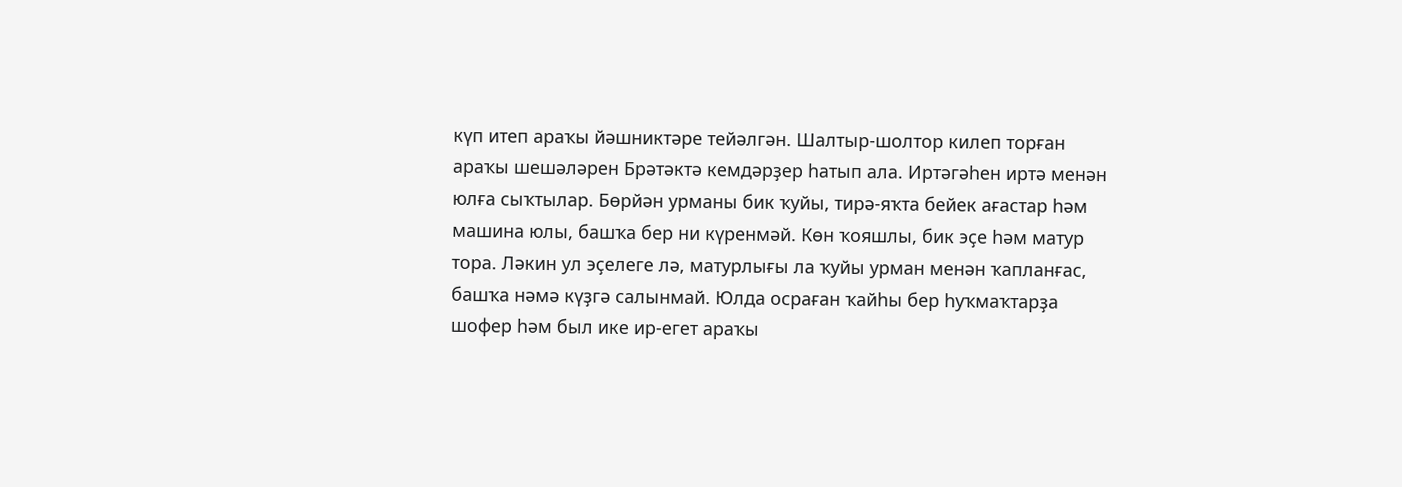күп итеп араҡы йәшниктәре тейәлгән. Шалтыр-шолтор килеп торған араҡы шешәләрен Брәтәктә кемдәрҙер һатып ала. Иртәгәһен иртә менән юлға сыҡтылар. Бөрйән урманы бик ҡуйы, тирә-яҡта бейек ағастар һәм машина юлы, башҡа бер ни күренмәй. Көн ҡояшлы, бик эҫе һәм матур тора. Ләкин ул эҫелеге лә, матурлығы ла ҡуйы урман менән ҡапланғас, башҡа нәмә күҙгә салынмай. Юлда осраған ҡайһы бер һуҡмаҡтарҙа шофер һәм был ике ир-егет араҡы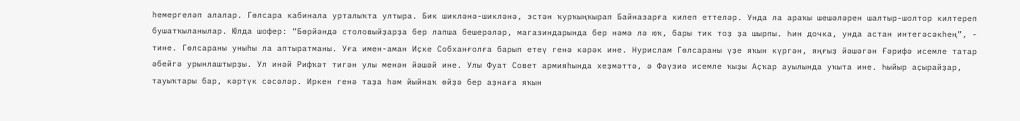һемергеләп алалар. Гөлсара кабинала урталыҡта ултыра. Бик шикләнә-шикләнә, эстән ҡурҡыңҡырап Байназарға килеп еттеләр. Унда ла араҡы шешәләрен шалтыр-шолтор килтереп бушатҡыланылар. Юлда шофер: “Бөрйәндә столовыйҙарҙа бер лапша бешерәләр, магазиндарында бер нәмә лә юҡ, бары тик тоҙ ҙа шырпы. Һин дочка, унда астан интегәсәкһең”, - тине. Гөлсараны уныһы ла аптыратманы. Уға имен-аман Иҫке Собханғолға барып етеү генә кәрәк ине. Нурислам Гөлсараны үҙе яҡын күргән, яңғыҙ йәшәгән Ғәрифә исемле татар әбейгә урынлаштырҙы. Ул инәй Рифҡәт тигән улы менән йәшәй ине. Улы Фуат Совет армияһында хеҙмәттә, ә Фәүзиә исемле ҡыҙы Аҫҡар ауылында уҡыта ине. Һыйыр аҫырайҙар, тауыҡтары бар, кәртүк сәсәләр. Иркен генә таҙа һәм йыйнаҡ өйҙә бер аҙнаға яҡын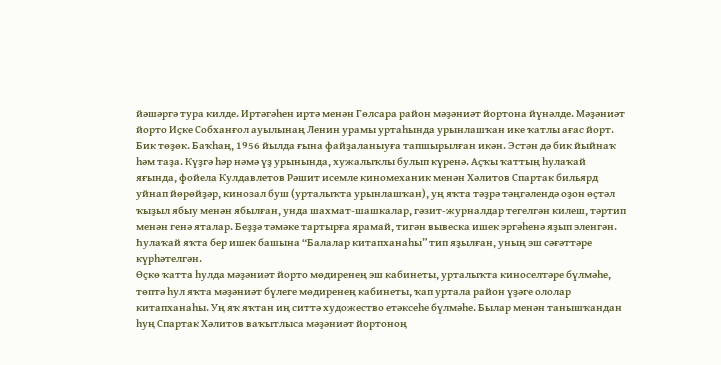йәшәргә тура килде. Иртәгәһен иртә менән Гөлсара район мәҙәниәт йортона йүнәлде. Мәҙәниәт йорто Иҫке Собханғол ауылынаң Ленин урамы уртаһында урынлашҡан ике ҡатлы ағас йорт. Бик төҙөк. Баҡһаң, 1956 йылда ғына файҙаланыуға тапшырылған икән. Эстән дә бик йыйнаҡ һәм таҙа. Күҙгә һәр нәмә үҙ урынында, хужалыҡлы булып күренә. Аҫҡы ҡаттың һулаҡай яғында, фойела Кулдавлетов Рәшит исемле киномеханик менән Хәлитов Спартак бильярд уйнап йөрөйҙәр, кинозал буш (урталыҡта урынлашҡан), уң яҡта тәҙрә тәңгәлендә оҙон өҫтәл ҡыҙыл ябыу менән ябылған, унда шахмат-шашкалар, гәзит-журналдар тегелгән килеш, тәртип менән генә яталар. Беҙҙә тәмәке тартырға ярамай, тигән вывеска ишек эргәһенә яҙып эленгән. Һулаҡай яҡта бер ишек башына “Балалар китапханаһы” тип яҙылған, уның эш сәғәттәре күрһәтелгән.
Өҫкө ҡатта һулда мәҙәниәт йорто мөдиренең эш кабинеты, урталыҡта киноселтәре бүлмәһе, төптә һул яҡта мәҙәниәт бүлеге мөдиренең кабинеты, ҡап уртала район үҙәге ололар китапханаһы. Уң яҡ яҡтан иң ситтә художество етәксеһе бүлмәһе. Былар менән танышҡандан һуң Спартак Хәлитов ваҡытлыса мәҙәниәт йортоноң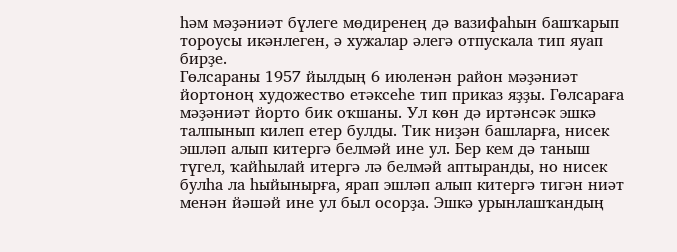һәм мәҙәниәт бүлеге мөдиренең дә вазифаһын башҡарып тороусы икәнлеген, ә хужалар әлегә отпускала тип яуап бирҙе.
Гөлсараны 1957 йылдың 6 июленән район мәҙәниәт йортоноң художество етәксеһе тип приказ яҙҙы. Гөлсараға мәҙәниәт йорто бик оҡшаны. Ул көн дә иртәнсәк эшкә талпынып килеп етер булды. Тик ниҙән башларға, нисек эшләп алып китергә белмәй ине ул. Бер кем дә таныш түгел, ҡайһылай итергә лә белмәй аптыранды, но нисек булһа ла һыйынырға, ярап эшләп алып китергә тигән ниәт менән йәшәй ине ул был осорҙа. Эшкә урынлашҡандың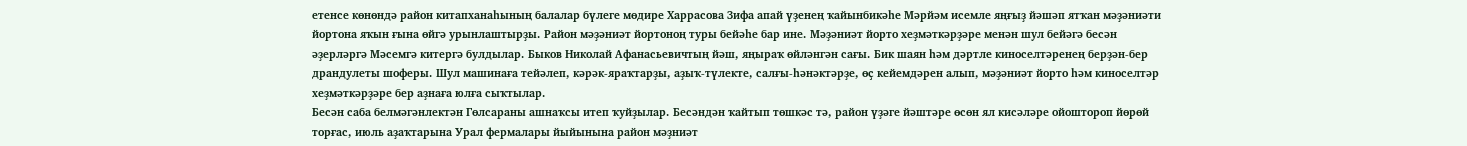етенсе көнөндә район китапханаһының балалар бүлеге мөдире Харрасова Зифа апай үҙенең ҡайынбикәһе Мәрйәм исемле яңғыҙ йәшәп ятҡан мәҙәниәти йортона яҡын ғына өйгә урынлаштырҙы. Район мәҙәниәт йортоноң туры бейәһе бар ине. Мәҙәниәт йорто хеҙмәткәрҙәре менән шул бейәгә бесән әҙерләргә Мәсемгә китергә булдылар. Быков Николай Афанасьевичтың йәш, яңыраҡ өйләнгән сағы. Бик шаян һәм дәртле киноселтәренең берҙән-бер драндулеты шоферы. Шул машинаға тейәлеп, кәрәк-яраҡтарҙы, аҙыҡ-түлекте, салғы-һәнәктәрҙе, өҫ кейемдәрен алып, мәҙәниәт йорто һәм киноселтәр хеҙмәткәрҙәре бер аҙнаға юлға сыҡтылар.
Бесән саба белмәгәнлектән Гөлсараны ашнаҡсы итеп ҡуйҙылар. Бесәндән ҡайтып төшкәс тә, район үҙәге йәштәре өсөн ял кисәләре ойоштороп йөрөй торғас, июль аҙаҡтарына Урал фермалары йыйынына район мәҙниәт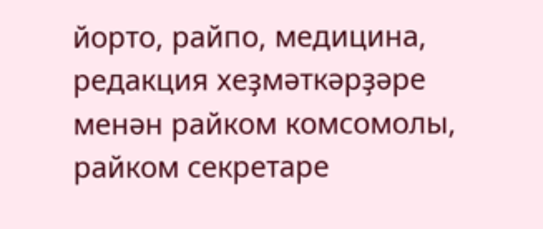йорто, райпо, медицина, редакция хеҙмәткәрҙәре менән райком комсомолы, райком секретаре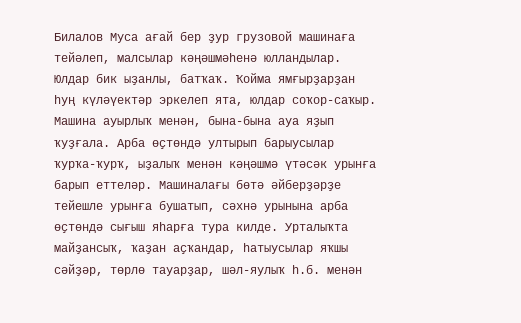Билалов Муса ағай бер ҙур грузовой машинаға тейәлеп, малсылар кәңәшмәһенә юлландылар. Юлдар бик ыҙанлы, батҡаҡ. Ҡойма ямғырҙарҙан һуң күләүектәр эркелеп ята, юлдар соҡор-саҡыр. Машина ауырлыҡ менән, бына-бына ауа яҙып ҡуҙғала. Арба өҫтөндә ултырып барыусылар ҡурҡа-ҡурҡ, ыҙалыҡ менән кәңәшмә үтәсәк урынға барып еттеләр. Машиналағы бөтә әйберҙәрҙе тейешле урынға бушатып, сәхнә урынына арба өҫтөндә сығыш яһарға тура килде. Урталыҡта майҙансыҡ, ҡаҙан аҫҡандар, һатыусылар яҡшы сәйҙәр, төрлө тауарҙар, шәл-яулыҡ һ.б. менән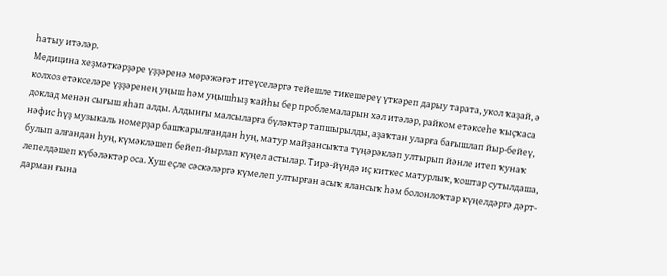һатыу итәләр.
Медицина хеҙмәткәрҙәре үҙҙәренә мөрәжәғәт итеүселәргә тейешле тикешереү үткәреп дарыу тарата, укол ҡаҙай, ә колхоз етәкселәре үҙҙәренең уңыш һәм уңышһыҙ ҡайһы бер проблемаларын хәл итәләр, райком етәксеһе ҡыҫҡаса доклад менән сығыш яһап алды. Алдынғы малсыларға бүләктәр тапшырылды, аҙаҡтан уларға бағышлап йыр-бейеү, нәфис һүҙ музыкаль номерҙар башҡарылғандан һуң, матур майҙансыҡта түңәрәкләп ултырып йәнле итеп ҡунаҡ булып алғандан һуң, күмәкләшеп бейеп-йырлап күңел астылар. Тирә-йүндә иҫ киткес матурлыҡ, ҡоштар сутылдаша, лепелдәшеп күбәләктәр оса. Хуш еҫле сәскәләргә күмелеп ултырған асыҡ ялансыҡ һәм болонлоҡтар күңелдәргә дәрт-дарман ғына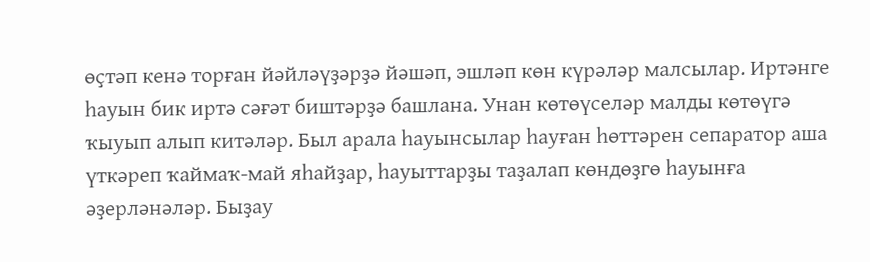өҫтәп кенә торған йәйләүҙәрҙә йәшәп, эшләп көн күрәләр малсылар. Иртәнге һауын бик иртә сәғәт биштәрҙә башлана. Унан көтөүселәр малды көтөүгә ҡыуып алып китәләр. Был арала һауынсылар һауған һөттәрен сепаратор аша үткәреп ҡаймаҡ-май яһайҙар, һауыттарҙы таҙалап көндөҙгө һауынға әҙерләнәләр. Быҙау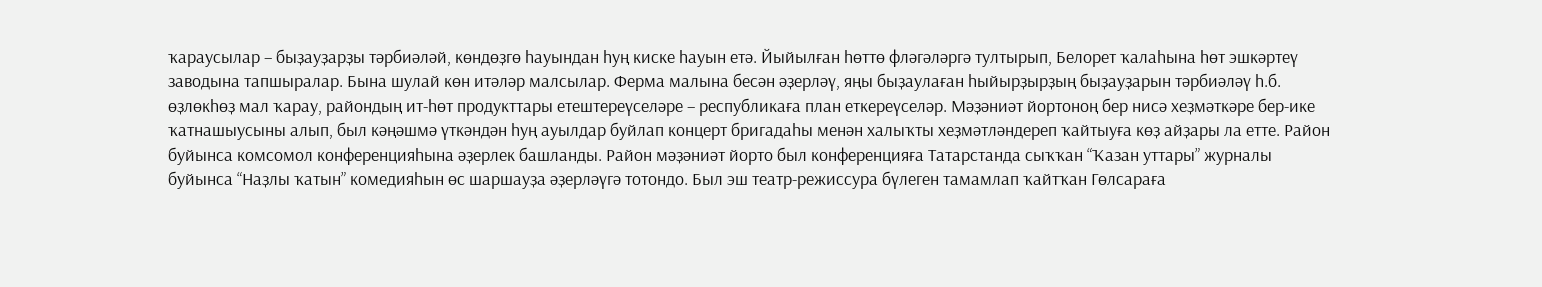ҡараусылар – быҙауҙарҙы тәрбиәләй, көндөҙгө һауындан һуң киске һауын етә. Йыйылған һөттө фләгәләргә тултырып, Белорет ҡалаһына һөт эшкәртеү заводына тапшыралар. Бына шулай көн итәләр малсылар. Ферма малына бесән әҙерләү, яңы быҙаулаған һыйырҙырҙың быҙауҙарын тәрбиәләү һ.б. өҙлөкһөҙ мал ҡарау, райондың ит-һөт продукттары етештереүселәре – республикаға план еткереүселәр. Мәҙәниәт йортоноң бер нисә хеҙмәткәре бер-ике ҡатнашыусыны алып, был кәңәшмә үткәндән һуң ауылдар буйлап концерт бригадаһы менән халыҡты хеҙмәтләндереп ҡайтыуға көҙ айҙары ла етте. Район буйынса комсомол конференцияһына әҙерлек башланды. Район мәҙәниәт йорто был конференцияға Татарстанда сыҡҡан “Ҡазан уттары” журналы буйынса “Наҙлы ҡатын” комедияһын өс шаршауҙа әҙерләүгә тотондо. Был эш театр-режиссура бүлеген тамамлап ҡайтҡан Гөлсараға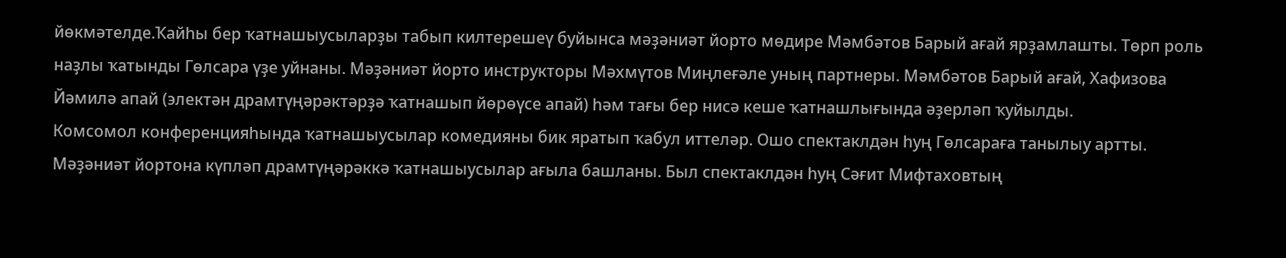йөкмәтелде.Ҡайһы бер ҡатнашыусыларҙы табып килтерешеү буйынса мәҙәниәт йорто мөдире Мәмбәтов Барый ағай ярҙамлашты. Төрп роль наҙлы ҡатынды Гөлсара үҙе уйнаны. Мәҙәниәт йорто инструкторы Мәхмүтов Миңлеғәле уның партнеры. Мәмбәтов Барый ағай, Хафизова Йәмилә апай (электән драмтүңәрәктәрҙә ҡатнашып йөрөүсе апай) һәм тағы бер нисә кеше ҡатнашлығында әҙерләп ҡуйылды.
Комсомол конференцияһында ҡатнашыусылар комедияны бик яратып ҡабул иттеләр. Ошо спектаклдән һуң Гөлсараға танылыу артты. Мәҙәниәт йортона күпләп драмтүңәрәккә ҡатнашыусылар ағыла башланы. Был спектаклдән һуң Сәғит Мифтаховтың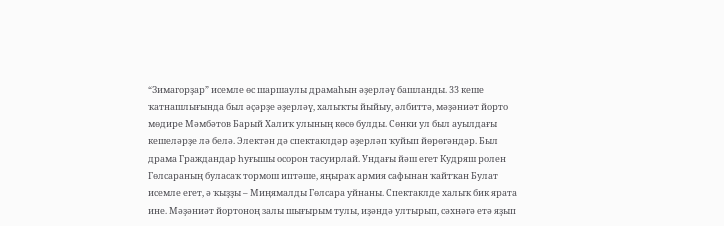“Зимагорҙар” исемле өс шаршаулы драмаһын әҙерләү башланды. 33 кеше ҡатнашлығында был әҫәрҙе әҙерләү, халыҡты йыйыу, әлбиттә, мәҙәниәт йорто мөдире Мәмбәтов Барый Халиҡ улының көсө булды. Сөнки ул был ауылдағы кешеләрҙе лә белә. Электән дә спектаклдәр әҙерләп ҡуйып йөрөгәндәр. Был драма Граждандар һуғышы осорон тасуирлай. Ундағы йәш егет Кудряш ролен Гөлсараның буласаҡ тормош иптәше, яңыраҡ армия сафынан ҡайтҡан Булат исемле егет, ә ҡыҙҙы – Миңямалды Гөлсара уйнаны. Спектаклде халыҡ бик ярата ине. Мәҙәниәт йортоноң залы шығырым тулы, иҙәндә ултырып, сәхнәгә етә яҙып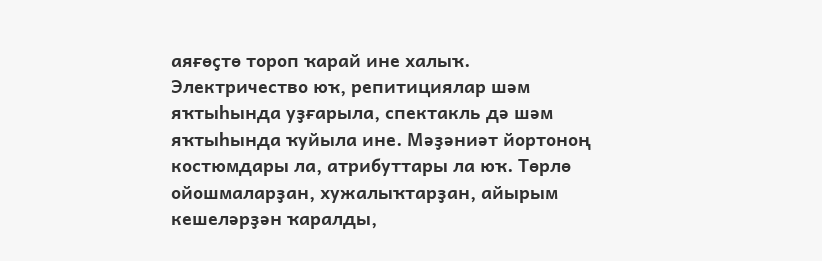аяғөҫтө тороп ҡарай ине халыҡ. Электричество юҡ, репитициялар шәм яҡтыһында уҙғарыла, спектакль дә шәм яҡтыһында ҡуйыла ине. Мәҙәниәт йортоноң костюмдары ла, атрибуттары ла юҡ. Төрлө ойошмаларҙан, хужалыҡтарҙан, айырым кешеләрҙән ҡаралды,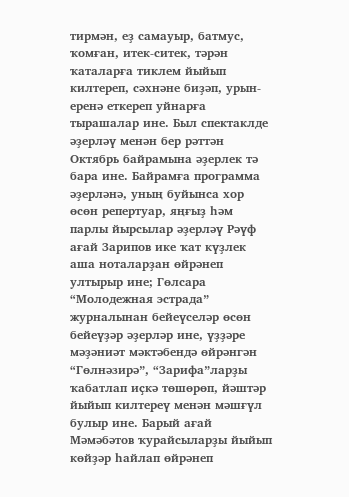тирмән, еҙ самауыр, батмус, ҡомған, итек-ситек, тәрән ҡаталарға тиклем йыйып килтереп, сәхнәне биҙәп, урын-еренә еткереп уйнарға тырашалар ине. Был спектаклде әҙерләү менән бер рәттән Октябрь байрамына әҙерлек тә бара ине. Байрамға программа әҙерләнә, уның буйынса хор өсөн репертуар, яңғыҙ һәм парлы йырсылар әҙерләү Рәүф ағай Зарипов ике ҡат күҙлек аша ноталарҙан өйрәнеп ултырыр ине; Гөлсара “Молодежная эстрада” журналынан бейеүселәр өсөн бейеүҙәр әҙерләр ине, үҙҙәре мәҙәниәт мәктәбендә өйрәнгән “Гөлнәзирә”, “Зарифа”ларҙы ҡабатлап иҫкә төшөрөп, йәштәр йыйып килтереү менән мәшғүл булыр ине. Барый ағай Мәмәбәтов ҡурайсыларҙы йыйып көйҙәр һайлап өйрәнеп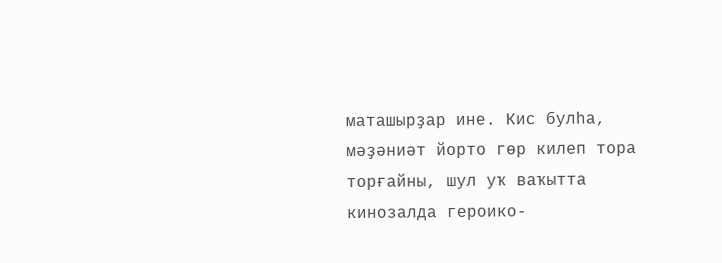маташырҙар ине. Кис булһа, мәҙәниәт йорто гөр килеп тора торғайны, шул уҡ ваҡытта кинозалда героико-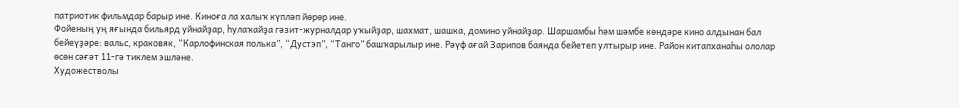патриотик фильмдар барыр ине. Киноға ла халыҡ күпләп йөрөр ине.
Фойеның уң яғында бильярд уйнайҙар, һулаҡайҙа гәзит-журналдар уҡыйҙар, шахмат, шашка, домино уйнайҙар. Шаршамбы һәм шәмбе көндәре кино алдынан бал бейеүҙәре: вальс, краковяк, “Карлофинская полька”, “Дустэп”, “Танго” башҡарылыр ине. Рәүф ағай Зарипов баянда бейетеп ултырыр ине. Район китапханаһы ололар өсөн сәғәт 11-гә тиклем эшләне.
Художестволы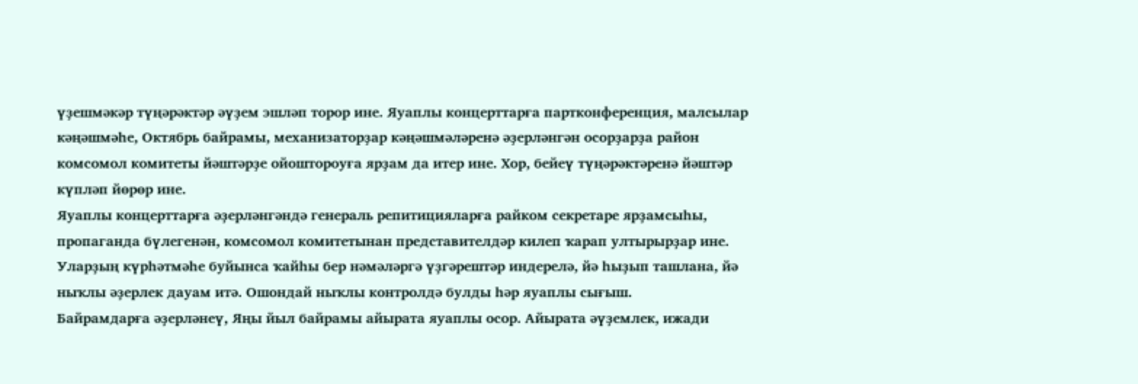үҙешмәкәр түңәрәктәр әүҙем эшләп торор ине. Яуаплы концерттарға партконференция, малсылар кәңәшмәһе, Октябрь байрамы, механизаторҙар кәңәшмәләренә әҙерләнгән осорҙарҙа район комсомол комитеты йәштәрҙе ойоштороуға ярҙам да итер ине. Хор, бейеү түңәрәктәренә йәштәр күпләп йөрөр ине.
Яуаплы концерттарға әҙерләнгәндә генераль репитицияларға райком секретаре ярҙамсыһы, пропаганда бүлегенән, комсомол комитетынан представителдәр килеп ҡарап ултырырҙар ине. Уларҙың күрһәтмәһе буйынса ҡайһы бер нәмәләргә үҙгәрештәр индерелә, йә һыҙып ташлана, йә ныҡлы әҙерлек дауам итә. Ошондай ныҡлы контролдә булды һәр яуаплы сығыш.
Байрамдарға әҙерләнеү, Яңы йыл байрамы айырата яуаплы осор. Айырата әүҙемлек, ижади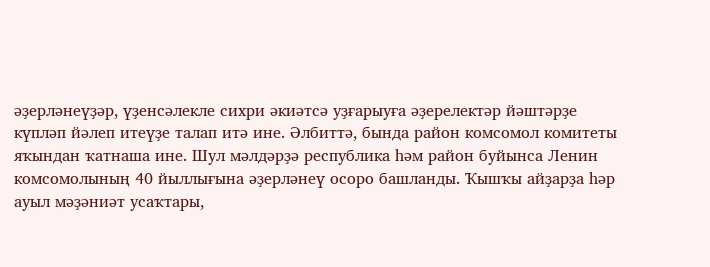әҙерләнеүҙәр, үҙенсәлекле сихри әкиәтсә уҙғарыуға әҙерелектәр йәштәрҙе күпләп йәлеп итеүҙе талап итә ине. Әлбиттә, бында район комсомол комитеты яҡындан ҡатнаша ине. Шул мәлдәрҙә республика һәм район буйынса Ленин комсомолының 40 йыллығына әҙерләнеү осоро башланды. Ҡышҡы айҙарҙа һәр ауыл мәҙәниәт усаҡтары,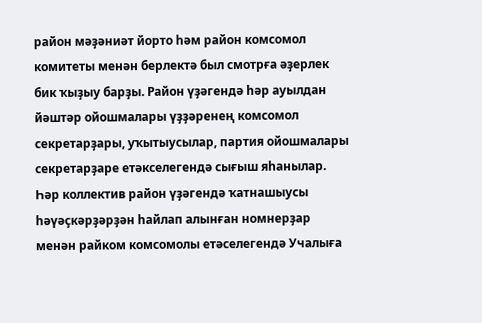район мәҙәниәт йорто һәм район комсомол комитеты менән берлектә был смотрға әҙерлек бик ҡыҙыу барҙы. Район үҙәгендә һәр ауылдан йәштәр ойошмалары үҙҙәренең комсомол секретарҙары, уҡытыусылар, партия ойошмалары секретарҙаре етәкселегендә сығыш яһанылар. Һәр коллектив район үҙәгендә ҡатнашыусы һәүәҫкәрҙәрҙән һайлап алынған номнерҙар менән райком комсомолы етәселегендә Учалыға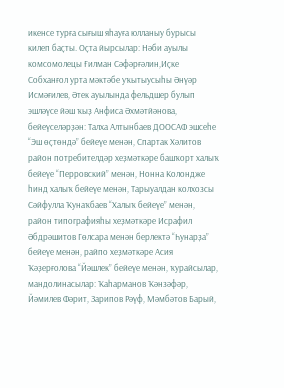икенсе турға сығыш яһауға юлланыу бурысы килеп баҫты. Оҫта йырсылар: Нәби ауылы комсомолецы Ғилман Сәфәрғәлин,Иҫке Собханғол урта мәктәбе уҡытыусыһы Әнүәр Исмәғилев, Әтек ауылында фельдшер булып эшләүсе йәш ҡыҙ Анфиса Әхмәтйәнова, бейеүселәрҙән: Талха Алтынбаев ДООСАФ эшсеһе “Эш өҫтөндә” бейеүе менән, Спартак Хәлитов район потребителдәр хеҙмәткәре башҡорт халыҡ бейеүе “Перровский” менән, Нонна Колондже һинд халыҡ бейеүе менән, Тарыуалдан колхозсы Сәйфулла Ҡунаҡбаев “Халыҡ бейеүе” менән, район типографияһы хеҙмәткәре Исрафил Әбдрәшитов Гөлсара менән берлектә “Һунарҙа” бейеүе менән, райпо хеҙмәткәре Асия Ҡәҙерғолова “Йәшлек” бейеүе менән, ҡурайсылар, мандолинасылар: Ҡаһарманов Ҡәнзәфәр, Йәмилев Фәрит, Зарипов Рәүф, Мәмбәтов Барый,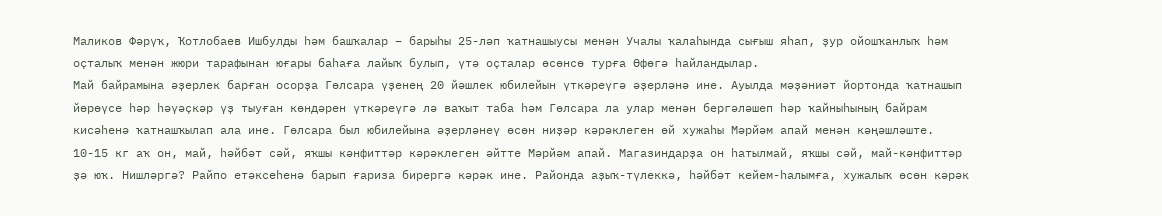Маликов Фәрүҡ, Ҡотлобаев Ишбулды һәм башҡалар – барыһы 25-ләп ҡатнашыусы менән Учалы ҡалаһында сығыш яһап, ҙур ойошҡанлыҡ һәм оҫталыҡ менән жюри тарафынан юғары баһаға лайыҡ булып, үтә оҫталар өсөнсө турға Өфөгә һайландылар.
Май байрамына әҙерлек барған осорҙа Гөлсара үҙенең 20 йәшлек юбилейын үткәреүгә әҙерләнә ине. Ауылда мәҙәниәт йортонда ҡатнашып йөрөүсе һәр һәүәҫкәр үҙ тыуған көндәрен үткәреүгә лә ваҡыт таба һәм Гөлсара ла улар менән бергәләшеп һәр ҡайныһының байрам кисәһенә ҡатнашҡылап ала ине. Гөлсара был юбилейына әҙерләнеү өсөн ниҙәр кәрәклеген өй хужаһы Мәрйәм апай менән кәңәшләште. 10-15 кг аҡ он, май, һәйбәт сәй, яҡшы кәнфиттәр кәрәклеген әйтте Мәрйәм апай. Магазиндарҙа он һатылмай, яҡшы сәй, май-кәнфиттәр ҙә юҡ. Нишләргә? Райпо етәксеһенә барып ғариза бирергә кәрәк ине. Районда аҙыҡ-түлеккә, һәйбәт кейем-һалымға, хужалыҡ өсөн кәрәк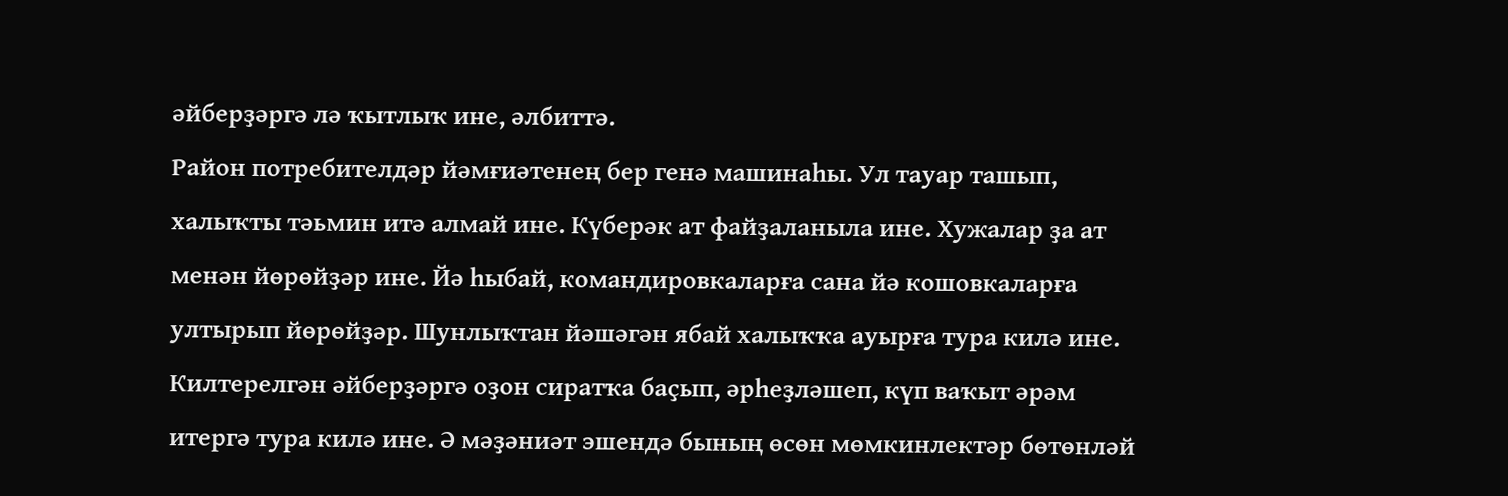әйберҙәргә лә ҡытлыҡ ине, әлбиттә.
Район потребителдәр йәмғиәтенең бер генә машинаһы. Ул тауар ташып, халыҡты тәьмин итә алмай ине. Күберәк ат файҙаланыла ине. Хужалар ҙа ат менән йөрөйҙәр ине. Йә һыбай, командировкаларға сана йә кошовкаларға ултырып йөрөйҙәр. Шунлыҡтан йәшәгән ябай халыҡҡа ауырға тура килә ине. Килтерелгән әйберҙәргә оҙон сиратҡа баҫып, әрһеҙләшеп, күп ваҡыт әрәм итергә тура килә ине. Ә мәҙәниәт эшендә бының өсөн мөмкинлектәр бөтөнләй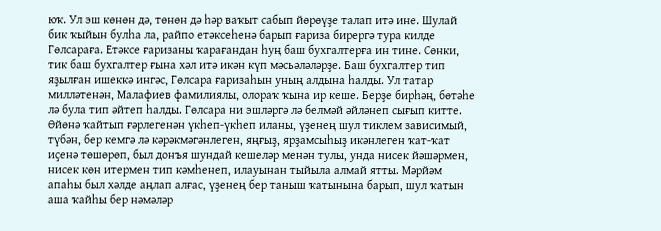юҡ. Ул эш көнөн дә, төнөн дә һәр ваҡыт сабып йөрөүҙе талап итә ине. Шулай бик ҡыйын булһа ла, райпо етәксеһенә барып ғариза бирергә тура килде Гөлсараға. Етәксе ғаризаны ҡарағандан һуң баш бухгалтерға ин тине. Сөнки, тик баш бухгалтер ғына хәл итә икән күп мәсьәләләрҙе. Баш бухгалтер тип яҙылған ишеккә ингәс, Гөлсара ғаризаһын уның алдына һалды. Ул татар милләтенән, Малафиев фамилиялы, олораҡ ҡына ир кеше. Берҙе бирһәң, бөтәһе лә була тип әйтеп һалды. Гөлсара ни эшләргә лә белмәй әйләнеп сығып китте. Өйөнә ҡайтып ғәрлегенән үкһеп-үкһеп иланы, үҙенең шул тиклем зависимый, түбән, бер кемгә лә кәрәкмәгәнлеген, яңғыҙ, ярҙамсыһыҙ икәнлеген ҡат-ҡат иҫенә төшөрөп, был донъя шундай кешеләр менән тулы, унда нисек йәшәрмен, нисек көн итермен тип кәмһенеп, илауынан тыйыла алмай ятты. Мәрйәм апаһы был хәлде аңлап алғас, үҙенең бер таныш ҡатынына барып, шул ҡатын аша ҡайһы бер нәмәләр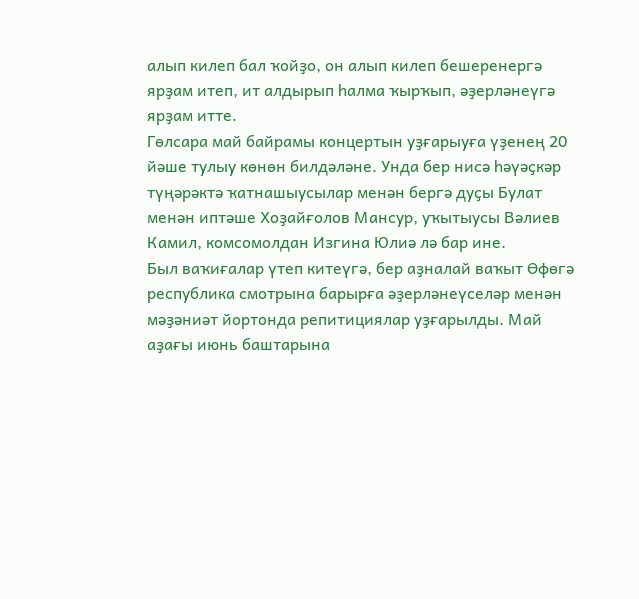алып килеп бал ҡойҙо, он алып килеп бешеренергә ярҙам итеп, ит алдырып һалма ҡырҡып, әҙерләнеүгә ярҙам итте.
Гөлсара май байрамы концертын уҙғарыуға үҙенең 20 йәше тулыу көнөн билдәләне. Унда бер нисә һәүәҫкәр түңәрәктә ҡатнашыусылар менән бергә дуҫы Булат менән иптәше Хоҙайғолов Мансур, уҡытыусы Вәлиев Камил, комсомолдан Изгина Юлиә лә бар ине.
Был ваҡиғалар үтеп китеүгә, бер аҙналай ваҡыт Өфөгә республика смотрына барырға әҙерләнеүселәр менән мәҙәниәт йортонда репитициялар уҙғарылды. Май аҙағы июнь баштарына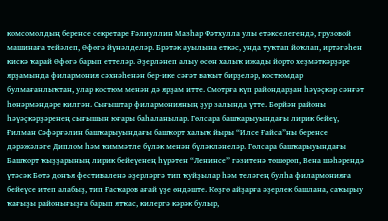комсомолдың беренсе секретаре Ғәлиуллин Мазһар Фәтхулла улы етәкселегендә, грузовой машинаға тейәлеп, Өфөгә йүнәлделәр. Брәтәк ауылына еткәс, унда туҡтап йоҡлап, иртәгәһен кискә ҡарай Өфөгә барып еттеләр. Әҙерләнеп алыу өсөн халыҡ ижады йорто хеҙмәткәрҙәре ярҙамында филармония сәхнәһенән бер-ике сәғәт ваҡыт бирҙеләр, костюмдар булмағанлыҡтан, улар костюм менән дә ярҙам итте. Смотрға күп райондарҙан һәүәҫкәр сәнғәт һөнәрмәндәре килгән. Сығыштар филармонияның ҙур залында үтте. Бөрйән районы һәүәҫкәрҙәренең сығышын юғары баһаланылар. Гөлсара башҡарыуындағы лирик бейеү, Ғилман Сәфәрғәлин башҡарыуындағы башҡорт халыҡ йыры “Илсе Ғайса”ны беренсе дәрәжәләге Диплом һәм ҡиммәтле бүләк менән бүләкләнеләр. Гөлсара башҡарыуындағы Башҡорт ҡыҙҙарының лирик бейеүенең һүрәтен “Ленинсе” гәзитенә төшөрөп, Вена шәһәрендә үтәсәк Бөтә донъя фестиваленә әҙерләргә тип ҡуйҙылар һәм теләгең булһа филармонияға бейеүсе итеп алабыҙ, тип Ғасҡаров ағай үҙе өндәште. Көҙгө айҙарға әҙерлек башлана, саҡырыу ҡағыҙы районығыҙға барып ятҡас, килергә кәрәк булыр,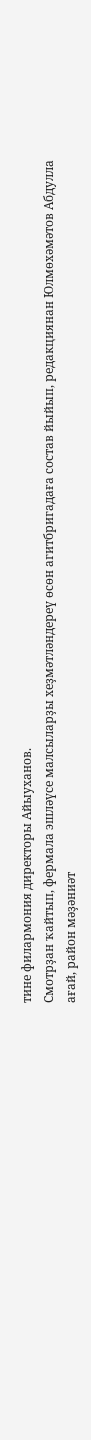тине филармония директоры Айыуханов.
Смотрҙан ҡайтып, фермала эшләүсе малсыларҙы хеҙмәтләндереү өсөн агитбригадаға состав йыйып, редакциянан Юлмөхәмәтов Абдулла ағай, район мәҙәниәт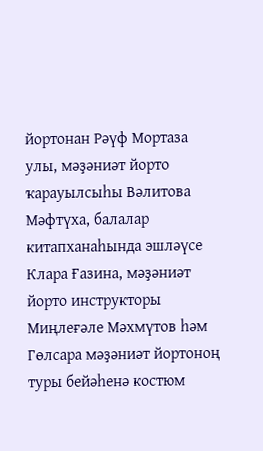йортонан Рәүф Мортаза улы, мәҙәниәт йорто ҡарауылсыһы Вәлитова Мәфтүха, балалар китапханаһында эшләүсе Клара Ғазина, мәҙәниәт йорто инструкторы Миңлеғәле Мәхмүтов һәм Гөлсара мәҙәниәт йортоноң туры бейәһенә костюм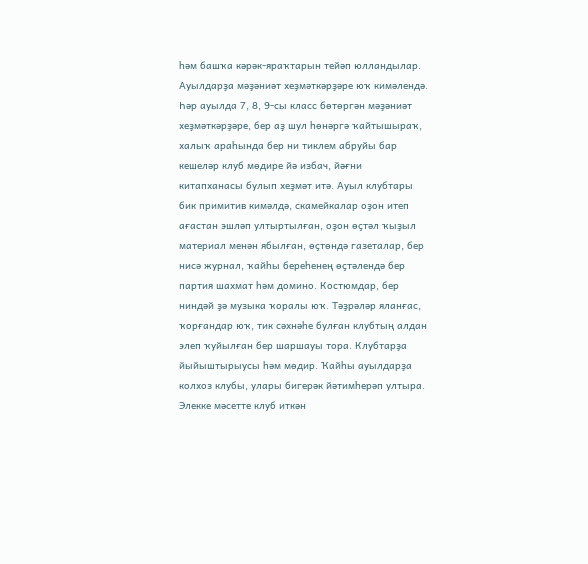һәм башҡа кәрәк-яраҡтарын тейәп юлландылар. Ауылдарҙа мәҙәниәт хеҙмәткәрҙәре юҡ кимәлендә. Һәр ауылда 7, 8, 9-сы класс бөтөргән мәҙәниәт хеҙмәткәрҙәре, бер аҙ шул һөнәргә ҡайтышыраҡ, халыҡ араһында бер ни тиклем абруйы бар кешеләр клуб мөдире йә избач, йәғни китапханасы булып хеҙмәт итә. Ауыл клубтары бик примитив кимәлдә, скамейкалар оҙон итеп ағастан эшләп ултыртылған, оҙон өҫтәл ҡыҙыл материал менән ябылған, өҫтөндә газеталар, бер нисә журнал, ҡайһы береһенең өҫтәлендә бер партия шахмат һәм домино. Костюмдар, бер ниндәй ҙә музыка ҡоралы юҡ. Тәҙрәләр яланғас, ҡорғандар юҡ, тик сәхнәһе булған клубтың алдан элеп ҡуйылған бер шаршауы тора. Клубтарҙа йыйыштырыусы һәм мөдир. Ҡайһы ауылдарҙа колхоз клубы, улары бигерәк йәтимһерәп ултыра. Элекке мәсетте клуб иткән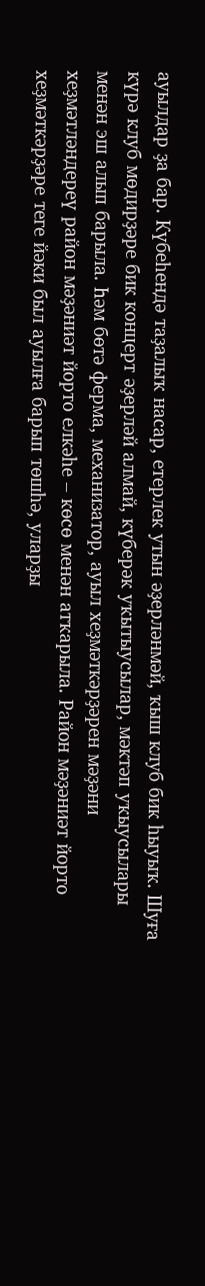ауылдар ҙа бар. Күбеһендә таҙалыҡ насар, етерлек утын әҙерләнмәй, ҡыш клуб бик һыуыҡ. Шуға күрә клуб мөдирҙәре бик концерт әҙерләй алмай, күберәк уҡытыусылар, мәктәп уҡыусылары менән эш алып барыла. Һәм бөтә ферма, механизатор, ауыл хеҙмәткәрҙәрен мәҙәни хеҙмәтләндереү район мәҙәниәт йорто елкәһе – көсө менән атҡарыла. Район мәҙәниәт йорто хеҙмәткәрҙәре теге йәки был ауылға барып төшһә, уларҙы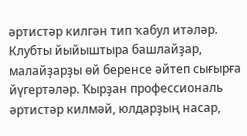әртистәр килгән тип ҡабул итәләр. Клубты йыйыштыра башлайҙар, малайҙарҙы өй беренсе әйтеп сығырға йүгертәләр. Ҡырҙан профессиональ әртистәр килмәй, юлдарҙың насар,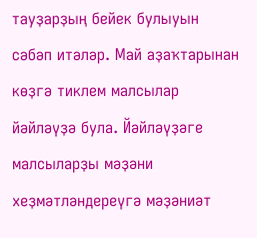тауҙарҙың бейек булыуын сәбәп итәләр. Май аҙаҡтарынан көҙгә тиклем малсылар йәйләүҙә була. Йәйләүҙәге малсыларҙы мәҙәни хеҙмәтләндереүгә мәҙәниәт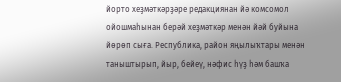йорто хеҙмәткәрҙәре редакциянан йә комсомол ойошмаһынан берәй хеҙмәткәр менән йәй буйына йөрөп сыға. Республика, район яңылыҡтары менән таныштырып, йыр, бейеү, нәфис һүҙ һәм башҡа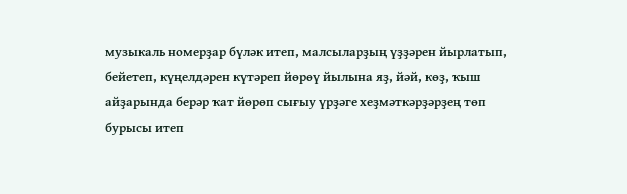музыкаль номерҙар бүләк итеп, малсыларҙың үҙҙәрен йырлатып, бейетеп, күңелдәрен күтәреп йөрөү йылына яҙ, йәй, көҙ, ҡыш айҙарында берәр ҡат йөрөп сығыу үрҙәге хеҙмәткәрҙәрҙең төп бурысы итеп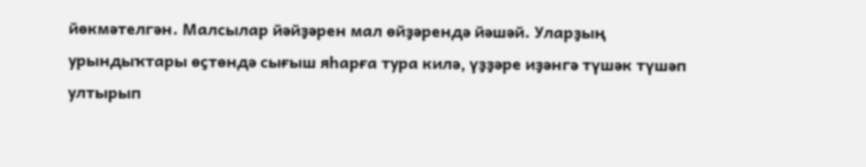йөкмәтелгән. Малсылар йәйҙәрен мал өйҙәрендә йәшәй. Уларҙың урындыҡтары өҫтөндә сығыш яһарға тура килә, үҙҙәре иҙәнгә түшәк түшәп ултырып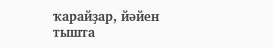ҡарайҙар, йәйен тышта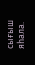сығыш яһала.